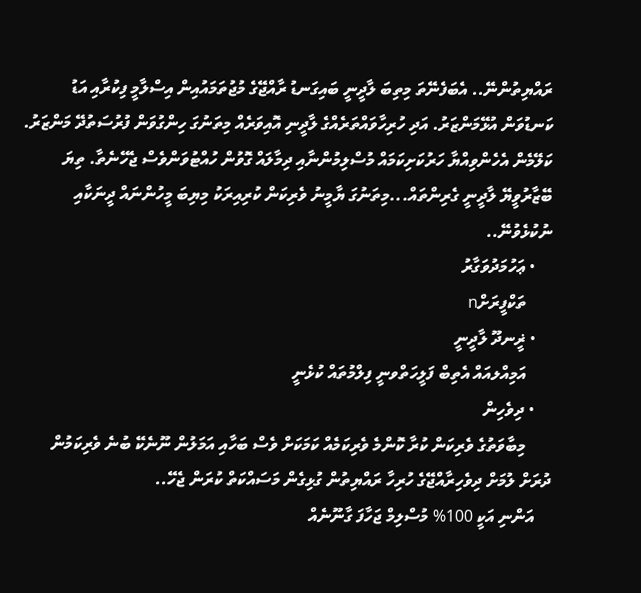ރައްޔިތުންނޭ.. އެބަފެނޭތަ މިތިބަ ލާދީނީ ބައިގަނޑު ރާއްޖޭގެ މުޖުތަމައުއިން އިސްލާމީ ފިކުރާއި އަޑު ކަނޑުވަން އުޅޭމަންޒަރު. އަދި ހުރިހާވައްތަރެއްގެ ލާދީނި އޮއިވަރެއް މިތަނުގަ ހިންގުވަން ފުރުސަތުދޭ މަންޒަރު. ކަލޭމެން އެހެންވިއްޔާ ހަރުކަށިކަމައް މުސްލިމުންނާއި ދިމާލައް ގޮވުން ހުއްޓުވަންވެސް ޖެހޭނެތާ. ތިޔަ ބޭޒާރުވީޔޭ ލާދީނީ ގެރިންތައް...މިތަނުގަ ޔާމީނު ވެރިކަން ކުރިއިރަކު މިޔިބަ މީހުންނައް ދީނަކާއި ނުކުޅެވުނޭ..
    • ޢަހުމަދުވަގާރު
      ތަކްފީރަށްn
    • ޜީނދޫ ލާދީނީ
      އަމިއްލއައް އެތިބް ފަލީހަތްވނީ ފިލްމުތައް ކުޅެނީ
    • ދިވެހިން
      މިބާވަތުގެ ވެރިކަން ކުރާ ކޮންމެ ވެރިކަމެއް ކަމަކަށް ވެސް ބަހާއި އަމަލުން ނޫނެކޭ ބުނެ ވެރިކަމުން ދުރަށް ލުމަށް ދިވެހިރާއްޖޭގެ ހުރިހާ ރައްޔިތުން ގުޅިގެން މަސައްކަތް ކުރަން ޖެހޭ..
    އަންނި އަކީ 100% މުސްލިމް ޖަހާފަ ގާނޫނެއް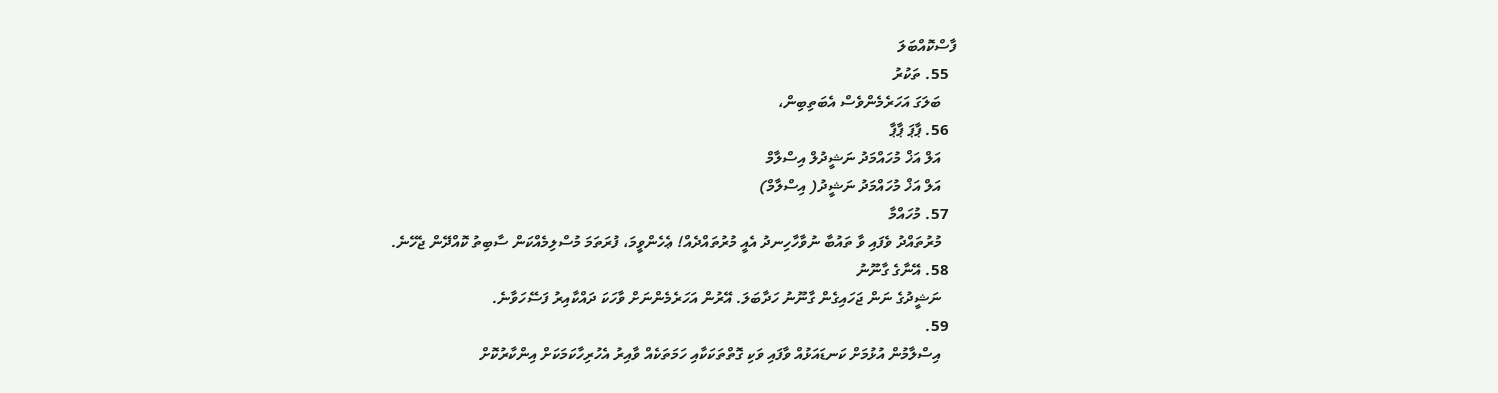ފާސްކޮއްބަލަ
  55. ތަކުރު
    ބަލަގަ އަހަރެމެންވެސް އެބަތިބިން،
  56. ޕާޕަ ޕާޕާ
    އަލް އަޚް މުހައްމަދު ނަޝީދުލް އިސްލާމް
    އަލް އަޚް މުހައްމަދު ނަޝީދު( އިސްލާމް)
  57. މުހައްމާ
    މުރުތައްދު ވެފައި ވާ ތައުބާ ނުވާހާހިނދު އެއީ މުރުތައްދެއް! ޢެހެންވީމަ، ފުރަތަމަ މުސްލިމެއްކަން ސާބިތު ކޮއްދޭން ޖެހޭނެ.
  58. އޭނާގެ ގާނޫނު
    ނަޝީދުގެ ނަން ޖަހައިގެން ގާނޫނު ހަދާބަލަ. އޭރުން އަހަރެމެންނަށް ވާހަކަ ދައްކާއިރު ފަސޭހަވާނެ.
  59.
    އިސްލާމުން އުޅުމަށް ކަނޑައަޅުއް ވާފައި ވަކި ގޮތްތަކަކާއި ހަމަތަކެއް ވާއިރު އެހުރިހާކަމަކަށް އިންކާރުކޮށް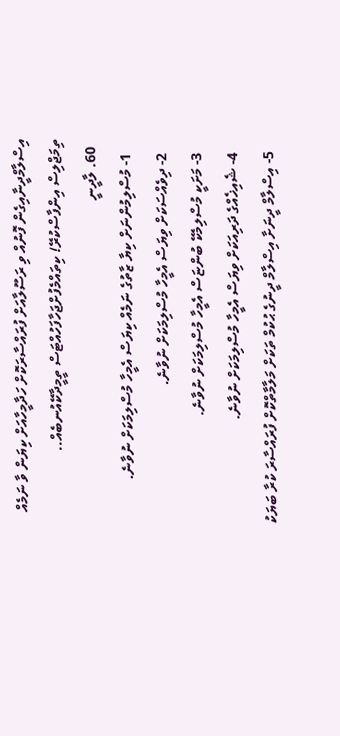އިސްލާމްދީނާއިގެން ފޮނުއް ވި ރަސޫލާއަށް ފުރައްސާރަކޮށް ހަދާމީހާއަށް ކިޔަން ވާ ނަމެއް ތިމަޖްލިސް އިންފާސްކުރޭ! ކިތައްމެފުށްޖަހާފަހުއްޓަސް ތީމީދާކޭއުނބެއް..
  60. ލާދީނީ
    1- މުސްލިމުންނަށް ކިޔާ ޒާތުގެ ނަމެއް ކިޔަސް އެމީހާ މުސްލިމަކަށް ނުވާނެ.
    2- ދިވެއްސަކަށް ވިޔަސް އެމީހާ މުސްލިމަކަށް ނުވާނެ.
    3- މަށަކީ މުސްލިމެކޭ ބުންޏަސް އެމީހާ މުސްލިމަކަށް ނުވާނެ.
    4- ޝެއިޚެއްގެ ދަރިއަކަށް ވިޔަސް އެމީހާ މުސްލިމަކަށް ނުވާނެ.
    5- އިސްލާމް ދީނަށާ އިސްލާމް ދީނުގެ ޙުކުމް ތަކަށް މަލާމާތްކޮށް ފުރައްސާރަ ކުރާ ބަޔަކު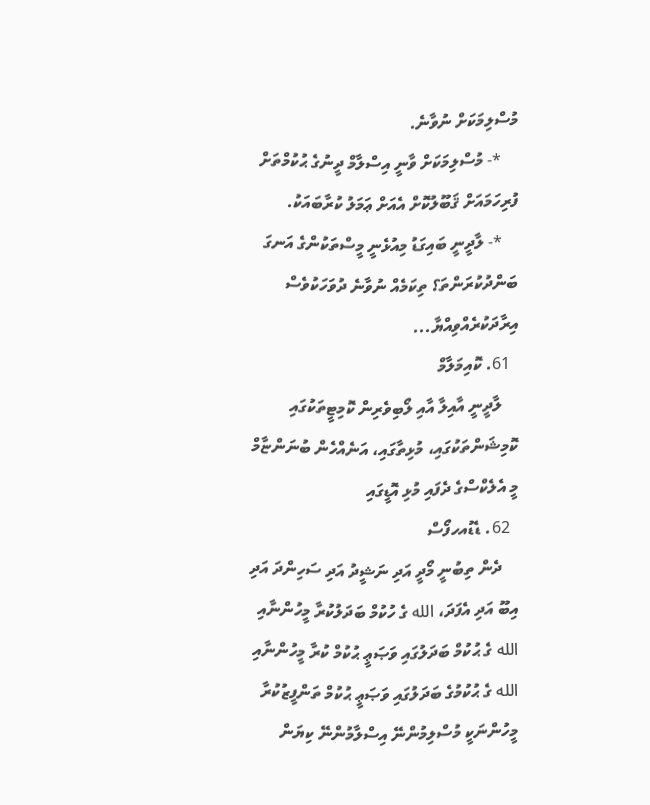މުސްލިމަކަށް ނުވާނެ.
    *- މުސްލިމަކަށް ވާނީ އިސްލާމް ދީނުގެ ޙުކުމްތަށް ފުރިހަމައަށް ޤަބޫލުކޮށް އެއަށް ޢަމަލު ކުރާބައަކު.
    *- ލާދީނީ ބައިގަޑު މިއުޅެނީ މީސްތަކުންގެ އަނގަ ބަންދުކުރަންތަ؟ ތިކަމެއް ނުވާނެ ދުވަހަކުވެސް އިރާދަކުރެއްވިއްޔާ...
  61. ކޮއިމަލާމް
    ލާދީނީ އާއިލާ އާއި ލޯބިވެރިން ކޮމިޓީތަކުގައި ކޮމިޝަންތަކުގައި، މުޅިތާގައި، އަނެއްހެން ބުނަންޏާމް މީ އެލެކްސްގެ ދެފައި މުޅި އޮޑީގައި
  62. ޑެޑުއހފޯސް
    ދެން ތިބުނީ މޯދީ އަދި ނަޝީދު އަދި ސަހިންދަ އަދި އިބޫ އަދި އެފަދަ، الله ގެ ހުކުމް ބަދަލުކުރާ މީހުންނާއި الله ގެ ޙުކުމް ބަދަލުގައި ވަޞަޢީ ޙުކުމް ކުރާ މީހުންނާއި الله ގެ ޙުކުމުގެ ބަދަލުގައި ވަޞަޢީ ޙުކުމް ތަންފީޒުކުރާ މީހުންނަކީ މުސްލިމުންނޭ އިސްލާމުންނޭ ކިޔަން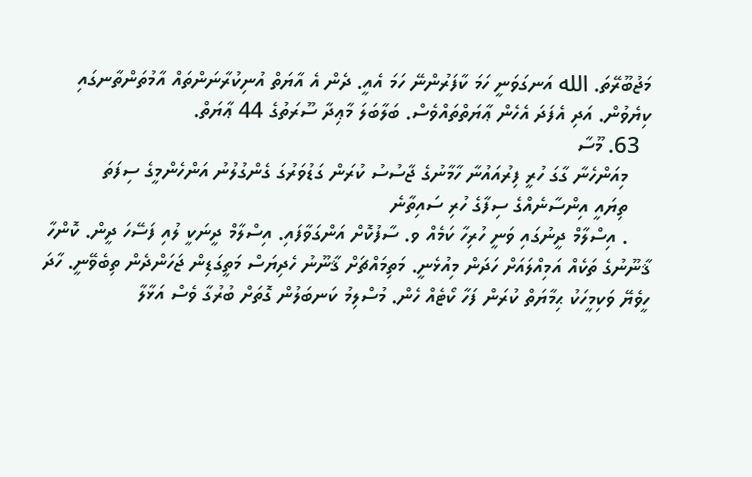މަޖުބޫރޭތަ. الله އަނގަވަނީ ހަމަ ކާފަރުންނޭ ހަމަ އެއީ. ދެން އެ އާޔަތް އުނިކުރާނަންތައް އާމުތަންތާނގައި ކިޔެވުން. އަދި އެފަދަ އެހެން ޢާޔަތްތައްވެސް. ބަލާބަލަ މާޢިދާ ސޫރަތުގެ 44 ޢާޔަތް.
  63. މޫސާ
    މިއަންހެނާ ގާގަ ހުރީ ފިރުއައުނާ ހާމާނުގެ ޖާސުސު ކުރަން ގަޑުވަރުގަ ގެންގުލުނު އަންހެންމީގެ ސިފަތަ
    ތިޔައީ އިންސާނެއްގެ ސިފާގެ ހުރި ސައިތާނެ
    . އިސްލާމް ދީނުގައި ވަނީ ހުރިހާ ކަމެއް ވ. ސާފުކޮށް އަންގަވާފައި. އިސްލާމް ދީނަކީ ލުއި ފަސޭހަ ދީން. ކޮންހާ ޤާނޫނުގެ ތަކެއް އަމިއްލައަށް ހަދަން މިއުޅެނީ. މަތިމައްޗަށް ޤާނޫނު ހެދިޔަސް މަތީގަޑިން ޖަހަންދެން ތިބެވޭނީ. ހާދަ ހީވެޔޭ ވަކިމީހަކު ޙިމާޔަތް ކުރަން ފަހާ ކޯޓެއް ހެން. މުސްލިމު ކަނބަލުން ގޮތަށް ބުރުގާ ވެސް އަޅާލާ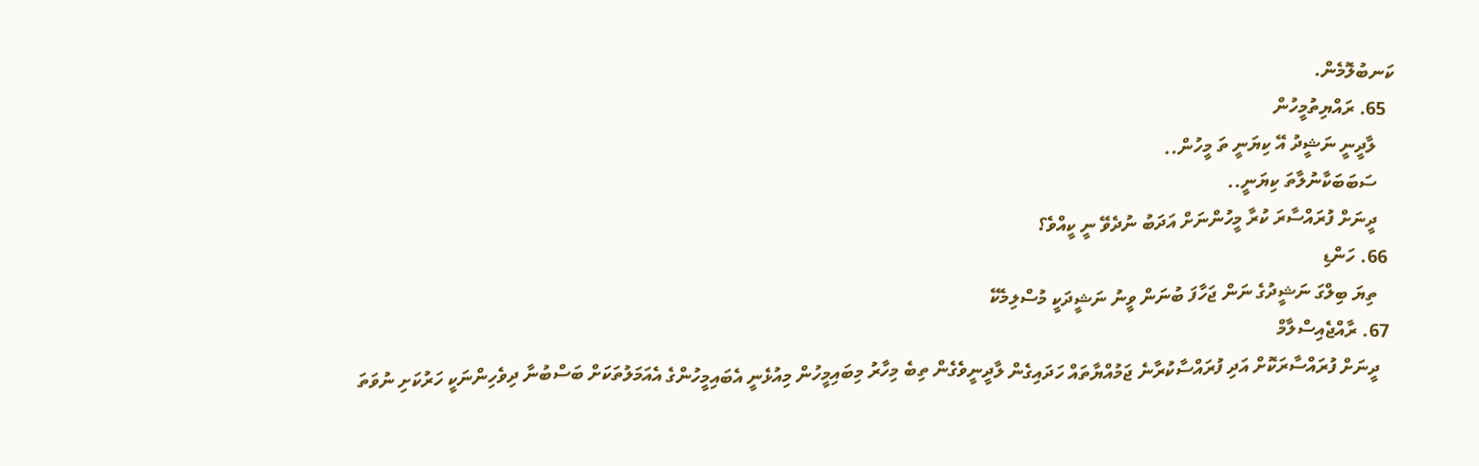ކަނބުލޮމެން.
  65. ރައްޔިތުމީހުން
    ލާދީނީ ނަޝީދު އޭ ކިޔަނީ ތަ މީހުން..
    ސަބަބަކާނުލާތަ ކިޔަނީ..
    ދީނަށް ފުރައްސާރަ ކުރާ މީހުންނަށް އަދަބު ނުދެވޭ ނީ ކީއްވެ؟
  66. ހަންޑި
    ތިޔަ ބިލްގަ ނަޝީދުގެ ނަން ޖަހާފަ ބުނަން ވީނު ނަޝީދަކީ މުސްލިމެކޭ
  67. ރާއްޖެއިސްލާމް
    ދީނަށް ފުރައްސާރަކޮށް އަދި ފުރައްސާކުރާނެ ޖަމުއްޔާތައް ހަދައިގެން ލާދީނީވެގެން ތިބެ މިހާރު މިބައިމީހުން މިއުޅެނީ އެބައިމީހުންގެ އެއަމަލުތަކަށް ބަސްބުނާ ދިވެހިންނަކީ ހަރުކަށި ނުވަތަ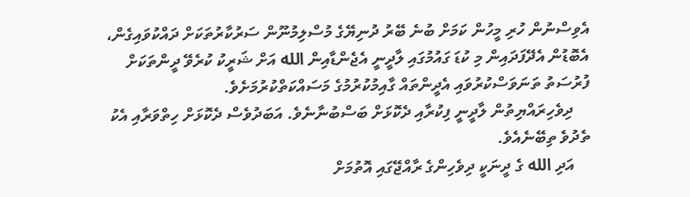އެވިސްނުން ހުރި މީހުން ކަމަށް ބުނެ ބޭރު ދުނިޔޭގެ މުސްލިމުނޫން ސަރުކާރުތަކަށް ދައްކުވައިގެން، އެބޮޑުން އެދޭފަދައިން މި ކުޑަ ގައުމުގައި ލާދީނީ އެޖެންޑާއިން الله އަށް ޝަރީކު ކުރެވޭ ދީންތަކަށް ފުރުސަތު ތަނަވަސްކުރުވައި އެދީންތައް ގާއިމުކުރުމުގެ މަސައްކަތްކުރުމަށެވެ.
    ދިވެހިރައްޔިތުން ލާދީނީ ފިކުރާއި ދެކޮޅަށް ބަސްބުނާނެވެ. އަބަދުވެސް ދެކޮޅަށް ހިތްވަރާއި އެކު ތެދުވެ ތިބޭނެއެވެ.
    އަދި الله ގެ ދީނަކީ ދިވެހިންގެ ރާއްޖޭގައި އޮތުމަށް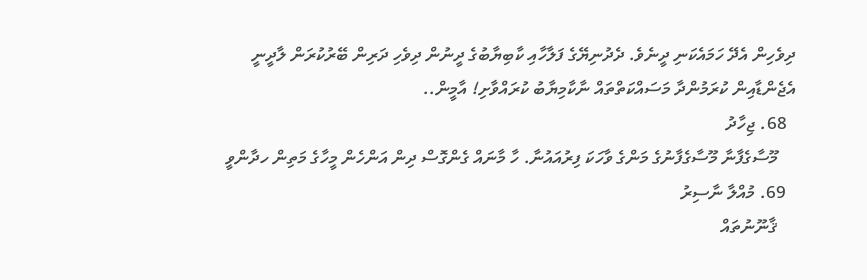ދިވެހިން އެދޭ ހަމައެކަނި ދީނެވެ. ދެދުނިޔޭގެ ފަލާހާއި ކާބިޔާބުގެ ދީނުން ދިވެހި ދަރިން ބޭރުކުރަން ލާދީނީ އެޖެންޑާއިން ކުރަމުންދާ މަސައްކަތްތައް ނާކާމިޔާބު ކުރައްވާށި! އާމީން..
  68. ޖިހާދު
    މޫސާގެފާނާ މޫސާގެފާނުގެ މަންގެ ވާހަކަ ފިރުއައުނާ. ހާ މާނައް ގެންގޮސް ދިން އަންހެން މީހާގެ މަތިން ހދާންވީ
  69. މުއްލާ ނާސިރު
    ޤާނޫނުތައް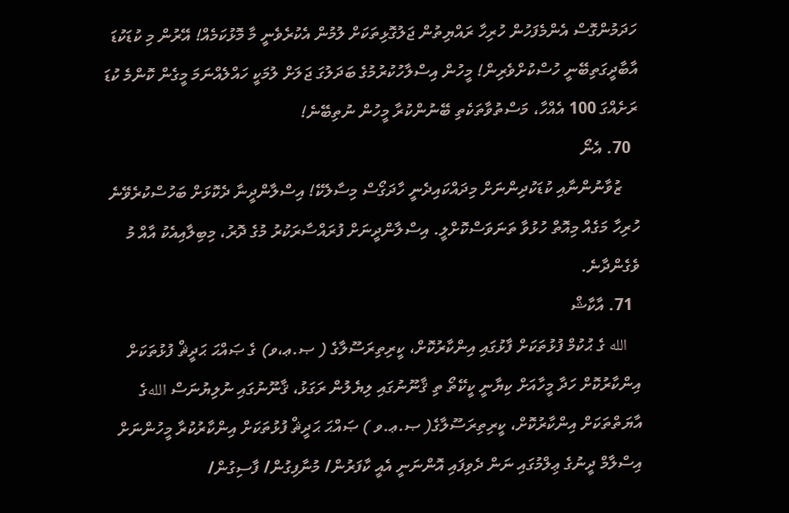ހަދަމުންގޮސް އެންމެފަހުން ހުރިހާ ރައްޔިތުން ޖަލުގޮޅިތަކަށް ލުމުން އެކުރެވެނީ މާ މޮޅުކަމެއް! އޭރުން މި ކުޑަކުޑަ އާބާދީގަތިބޭނީ ހުސްކުށްވެރިން! މީހުން އިސްލާހުކުރުމުގެ ބަދަލުގަ ޖަލަށް ލުމަކީ ހައްލެއްނަމަ މީގެން ކޮންމެ ކުޑަ ރަށެއްގަ 100 އެއްހާ، މަސްތުވާތަކެތި ބޭނުންކުރާ މީހުން ނުތިބޭނެ!
  70. އެނޯ
    ޒުވާނުންނާއި ކުޑަކުދިންނަށް މިދައްކައިދެނީ ހާދަގޯސް މިސާލެކޭ! އިސްލާންދީނާ ދެކޮޅަށް ބަހުސްކުރެވޭނެ ހުރިހާ މަގެއް މިއޮތް ހުޅުވާ ތަނަވަސްކޮށްލީ. އިސްލާންދީނަށް ފުރައްސާރަކުރު މުގެ ދޮރު، މިބިލާއިއެކު އާއް މު ވެގެންދާނެ.
  71. އާކާޝް
    الله ގެ ޙުކުމް ފުޅުތަކަށް ފާޅުގައި އިންކާރުކޮށް، ކީރިތިރަސޫލާގެ ( ޞ.ޢ،ވ) ގެ ޞައްޙަ ޙަދީޘް ފުޅުތަކަށް އިންކާރުކޮށް ހަދާ މީހާއަށް ކިޔާނީ ކީކޭތޯ ތި ޤާނޫނުގައި ލިޔެލުން ރަގަޅު، ޤާނޫނުގައި ނުލިޔުނަސް اللهގެ އާޔަތްތަކަށް އިންކާރުކޮށް، ކީރިތިރަސޫލާގެ( ޞ.ޢ.ވ ) ޞައްޙަ ޙަދީޘް ފުޅުތަކަށް އިންކާރުކުރާ މީހުންނަށް އިސްލާމް ދީނުގެ ޢިލްމުގައި ނަން ދެވިފައި އޮންނަނީ އެއީ ކާފަރުން/ މުނާފިގުން/ ފާސިގުން/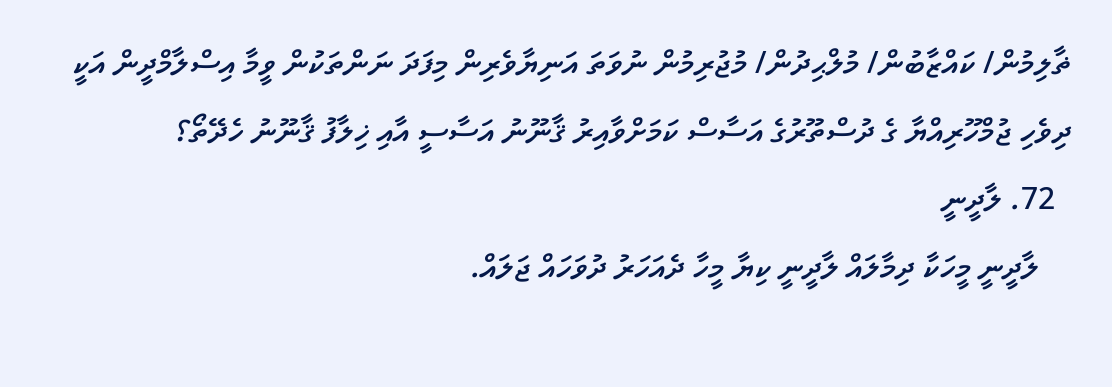ޡާލިމުން/ ކައްޒާބުން/ މުލްޙިދުން/ މުޖުރިމުން ނުވަތަ އަނިޔާވެރިން މިފަދަ ނަންތަކުން ވީމާ އިސްލާމްދީން އަކީ ދިވެހި ޖުމްހޫރިއްޔާ ގެ ދުސްތޫރުގެ އަސާސް ކަމަށްވާއިރު ޤާނޫނު އަސާސީ އާއި ޚިލާފު ޤާނޫނު ހެދޭތޯ؟
  72. ލާދީނީ
    ލާދީނީ މީހަކާ ދިމާލައް ލާދީނީ ކިޔާ މީހާ ދެއަހަރު ދުވަހައް ޖަލައް.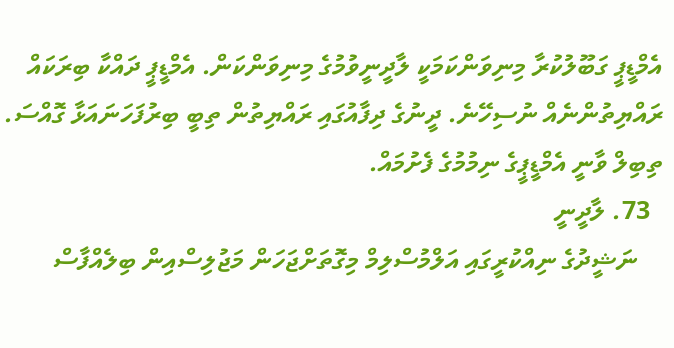އެމްޑީޕީ ގަބޫލުކުރާ މިނިވަންކަމަކީ ލާދީނީވުމުގެ މިނިވަންކަން. އެމްޑީޕީ ދައްކާ ބިރަކައް ރައްޔިތުންނެއް ނުސިހޭނެ. ދީނުގެ ދިފާއުގައި ރައްޔިތުން ތިބީ ބިރުފަހަނައަޅާ ގޮއްސަ. ތިބިލް ވާނީ އެމްޑީޕީގެ ނިމުމުގެ ފެށުމައް.
  73. ލާދީނީ
    ނަޝީދުގެ ނިއްކުރީގައި އަލްމުސްލިމް މިގޮތަށްޖަހަން މަޖުލިސްއިން ބިލެއްފާސް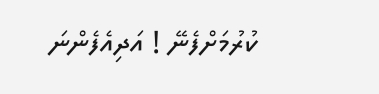ކުރުމަށްފެނޭ ! އަދިއެފެންނަ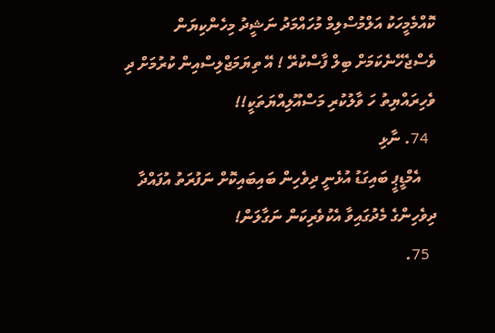ކޮއްމެމީހަކު އަލްމުސްލިމް މުހައްމަދު ނަޝީދު މިހެންކިޔަން ވެސްޖެހޭނެކަމަށް ބިލް ފާސްކުރޭ ! އޭ ތިޔަމަޖްލިސްއިން ކުރުމަށް ދި ވެހިރައްޔިތު ހަ ވާލުކުރި މަސްއޫލިއްޔަތަކީ!!
  74. ނާޅި
    އެމްޑީޕީ ބައިގަޑު އުޅެނީ ދިވެހިން ބައިބައިކޮށް ނަފުރަތު އުފައްދާ ދިވެހިންގެ މެދުގައިވާ އެކުވެރިކަން ނަގާލަން!
  75.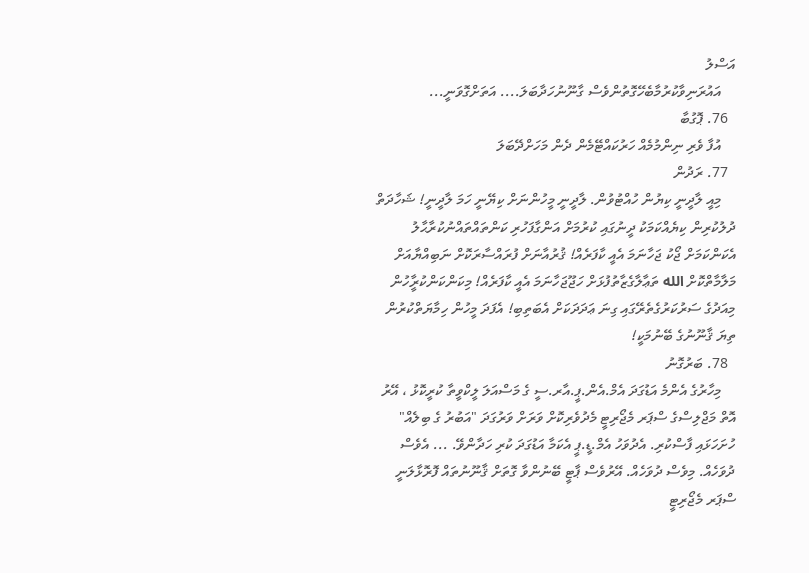އަސްލު
    އައުރަނިވާކުރުމާބެހޭގޮތުންވެސް ގާނޫނުހަދާބަލަ.... އަތަށްގޮވަނީ...
  76. ޕޮގުބާ
    އުފާ ވެރި ނިންމުމެއް ހަރުކައްޓޭމެން ދެން މަހަށްދޭބަލަ
  77. ރަދުން
    މިއީ ލާދީނީ ކިޔުން ހުއްޓުވުން. ލާދީނީ މީހުންނަށް ކިޔޭނީ ހަމަ ލާދީނީ! ޝަހާދަތް ދުލުކުރިން ކިޔެއްކަމަކު ދީނުގައި ކުރުމަށް އަންގާފަހުރި ކަންތައްތައްނުކުރާޙާލު އެކަންކަމަށް ޖޯކު ޖަހާނަމަ އެއީ ކާފަރެއް! ޤުރުއާނަށް ފުރައްސާރަކޮށް ނަބިއްޔާއަށް މަލާމާތްކޮށް الله ތަޢާލާގެޒާތުފުޅަށް ހަޖޫޖަހާނަމަ އެއީ ކާފަރެއް! މިކަންކަންކުރާީހުން މިއަދުގެ ސަރުކަރުގެތެރޭގައި ގިނަ ޢަދަދަކަށް އެބަތިބި! އެފަދަ މީހުން ހިމާޔަތްކުރުން ތިޔަ ޤާނޫނުގެ ބޭނުމަކީ!
  78. ބަރުގޮނު
    މިހާރުގެ އެންމެ އަޑުގަދަ އެމް.އެން.ޕީ.އާރ.ސީ ގެ މަސްއަލަ ލީކްވީތާ ކުރީކޮޅު ، އޭރު އޮތް މަޖްލިސްގެ ސްޕަރ މެޖޯރިޓީ މެދުވެރިކޮށް ވަރަށް ވަރުގަދަ "އަބުރު ގެ ބިލެއް" ހުށަހަޅައި ފާސްކުރި. އެދުވަހު އެމް.ޑީ.ޕީ އެކަމާ އަޑުގަދަ ކުރި ހަދާންވޭ. ... އެވެސް ދުވަހެއް. މިވެސް ދުވަހެއް. އޭރުވެސް ޕާޓީ ބޭނުންވާ ގޮތަށް ޤާނޫނުތައް ފޮރޮޅާލަނީ ސްޕަރ މެޖޯރިޓީ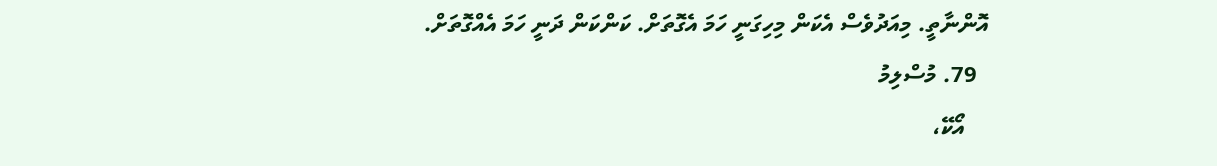އޮންނާތީ. މިއަދުވެސް އެކަން މިހިގަނީ ހަމަ އެގޮތަށް. ކަންކަން ދަނީ ހަމަ އެއްގޮތަށް.
  79. މުސްލިމު
    އޯކޭ،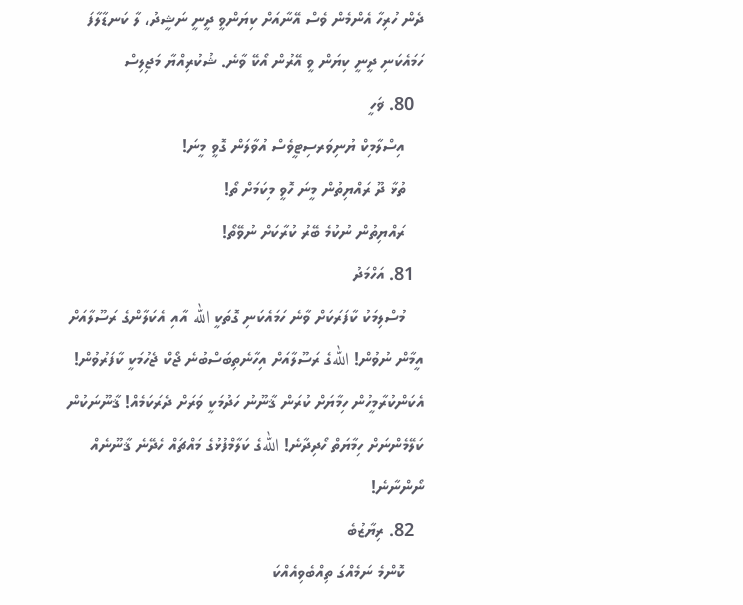ދެން ހުރިހާ އެންމެން ވެސް އޭނާއަށް ކިޔަންވީ ދީނީ ނަޝީދު، ލާ ކަނޑާލާފަ ހަމައެކަނި ދީނީ ކިޔަން ވީ އޭރުން އޯކޭ ވާނެ. ޝުކުރިއްޔާ މަޖިލިސް
  80. ޥަހީ
    އިސްލާމިކް ޔުނިވަރސިޓީވެސް އުވާލަން ގޮވީ މީނަ!
    ތުޅާ ދޫ ރައްޔިތުން މީނަ ހޮވީ މިކަމަށް ތޯ!
    ރައްޔިތުން ނުކުމެ ބޭރު ކުރާކަށް ނުވޭތޯ!
  81. އަހްމަދު
    މުސްލިމަކު ކާފަރަކަށް ވާނެ ހަމައެކަނި ގޮތަކީ الله އާއި އެކަލާންގެ ރަސޫލާއަށް އީމާން ނުވުން! اللهގެ ރަސޫލާއަށް އިހާނެތިބަސްބުނެ ޖޯކް ޖެހުމަކީ ކާފަރުވުން! އެކަންކުރާމީހުން ހިމާޔަށް ކުރަން ޤާނޫނު ހަދުމަކީ ވަރަށް ދެރަކަމެއް! ޤާނޫނަކުން ކަލޭމެންނަށް ހިމާޔަތް ހޯދިދާނެ! اللهގެ ކަލާމްފުޅުގެ މައްޗައް ހެދޭނެ ޤާނޫނެއް ނޯންނާނެ!
  82. ރިޔާޒުބެ
    ކޮންމެ ނަމެއްގަ ތިއްބެވިއެއްކަ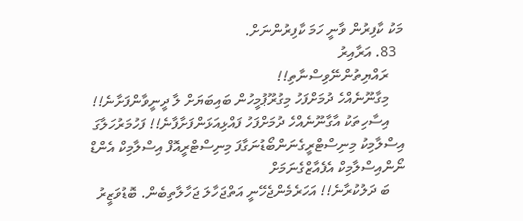މަކު ކާފިރުން ވާނީ ހަމަ ކާފިރުންނަށް.
  83. އަރާއިރު
    ރައްޔިތުންނޭވިސްނާތި!!
    މިގާނޫނެއްހެ ދުމަށްފަހު މިގުރޫޕުމީހުން ބައިބަޔަށް ލާ ދީނީވާންފަށާނެ!!
    އިސާހިތަކު އާގާނޫނެއްހެ ދުމަށްފަހު ފައްޅިއަޅަންފަށާފާނެ!! ފަހުމަރުހަލާގަ އިސްލާމިކު މިނިސްޓްރީގެނަންބޯޑުނަގާފަ މިނިސްޓްރީއޮފް އިސްލާމިކް އެންޑް ނޯންއިސްލާމިކް އެފެއާޒްގެނަމަށް
    ބަ ދަލުކުރާނެ!! އަހަރެމެންޖެހޭނީ އަތްޖަހާލަ ޖަހާލާތިބެން. ބޮޑުވަޒީރު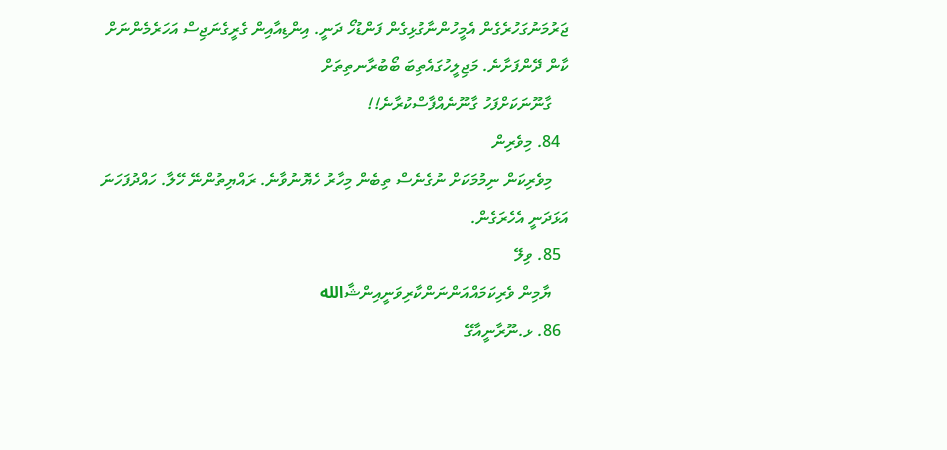ޖަރުމަނުގަހުރެގެން އެމީހުންނާގުޅިގެން ފަންޑުހޯ ދަނީ. އިންޑިއާއިން ގެރީގެނަޖިސް އަހަރެމެންނަށް ކާން ދޭންފަށާނެ. މަޖިލީހުގައެތިބަ ބޯބުރާނތިތަށް
    ގާނޫނަކަށްފަހު ގާނޫނެއްފާސްކުރާނެ!!
  84. މިވެރިން
    މިވެރިކަން ނިމުމަކަށް ނުގެނެސް ތިބެން މިހާރު ހެޔޮނުވާނެ. ރައްޔިތުންނޭ ހޭލާ. ހައްދުފަހަނަ އަޅަދަނީ އެހެރަގެން.
  85. ވިލޭ
    ޔާމިން ވެރިކަމައްއަންނަންކާރިވަނީއިންޝާالله
  86. ޅ.ނޫރާނީއާގޭ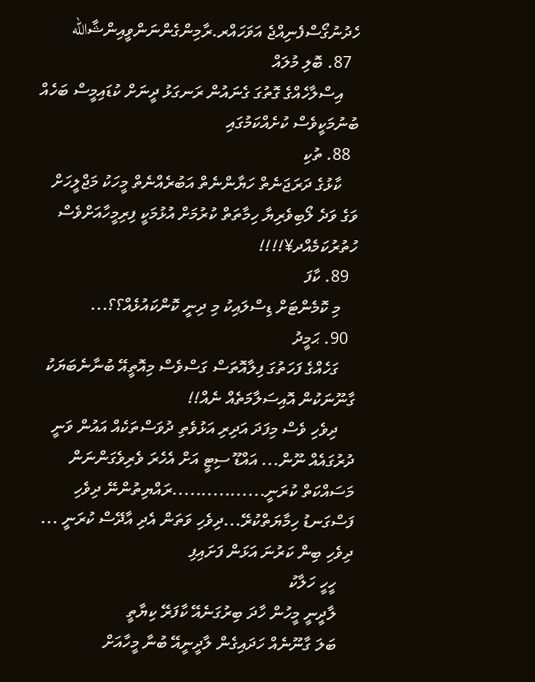ހެދުނުގޯސްފެނިއްޖެ އަވަހައްރ.ރާމިންގެންނަންވީއިންޝާالله
  87. ބޮލި މުލައް
    އިސްލާހެއްގެ ގޮތުގަ ގެނައުން ރަނގަޅު ދީނަށް ކުޑައިމީސް ބަހެއް ބުނުމަކީވެސް ކުށެއްކަމުގައި
  88. ތުކި
    ކާޅުގެ ދަރަޖަނެތް ހަޔާންނެތް އަބުރެއްނެތް މީހަކު މަޖްލީހަށް ވަގެ ވަދެ ލޯބިވެރިޔާ ހިމާތަތް ކުރުމަށް އުޅުމަކީ ފިރިމީހާއަށްވެސް ހުތުރުކަމެއްދ¥!!!!
  89. ކާފަ
    މި ކޮމެންޓަށް ޑިސްލައިކު މި ދިނީ ކޮންކައުޅެއް؟؟...
  90. ޙަމީދު
    ގަހެއްގެ ފަހަތުގަ ފިލާއޮތަސް ގަސްވެސް މިއޮތީއޭ ބުނާނެބަޔަކު ގާނޫނަކުން އޮއިސަލާމަތެއް ނެއް!!
    ދިވެހި ވެސް މިފަދަ އަދިރި އަޅުވެތި ދުވަސްތަކެއް އައުން ވަނީ ދުރުގައެއް ނޫން... އައްޑޫ ސިޓީ އަށް އެހެރަ ވެރިވެގަންނަން މަސައްކަތް ކުރަނީ................ރައްޔިތުންނޭ ދިވެހި ފަސްގަނޑު ހިމާޔަތްކުރޭ...ދިވެހި ވަތަން އެދި އާދޭސް ކުރަނީ ... ދިވެހި ބިން ކަރުނަ އަޅަން ފަށައިފި
    ހީހީ ހަލާކު
    ލާދީނީ މީހުން ހާދަ ބިރުގަނެއޭ ކާފަރޭ ކިޔާތީ
    ބަލަ ގާނޫނެއް ހަދައިގެން ލާދީނީއޭ ބުނާ މީހާއަށް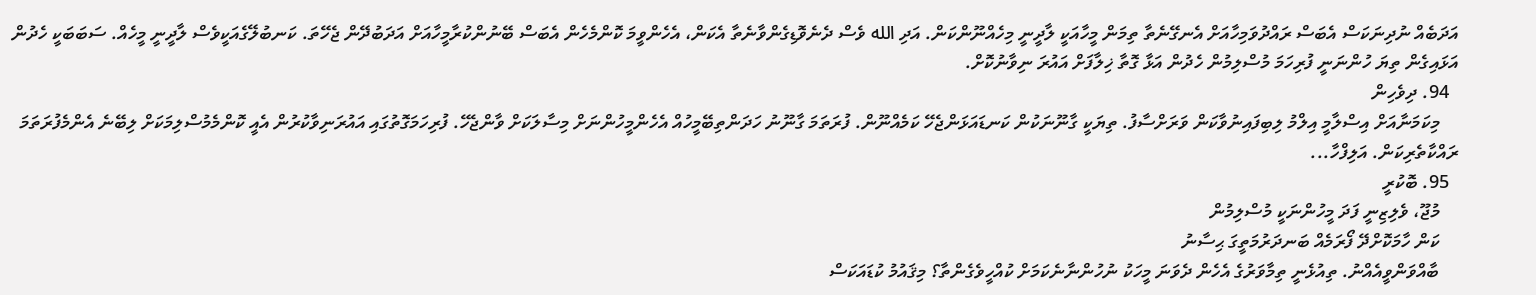އަދަބެއް ނުދިނަކަސް އެބަސް ރައްދުވަމިހާއަށް އެނގޭނެތާ ތިމަން މީހާއަކީ ލާދީނީ މިހެއްނޫންކަން. އަދި الله ވެސް ދެނެވޮޑިގެންވާނެތާ އެކަން، އެހެންވީމަ ކޮންމެހެން އެބަސް ބޭނުންކުރާމީހާއަށް އަދަބުދޭން ޖެހޭތަ. ކަނބުލޭގެއަކީވެސް ލާދީނީ މީހެއް. ސަބަބަކީ ހެދުން އަޅައިގެން ތިޔަ ހުންނަނީ ފުރިހަމަ މުސްލިމުން ހެދުން އަޅާ ގޮތާ ޚިލާފަށް އައުރަ ނިވާނުކޮށް.
  94. ދިވެހިން
    މިކަމަނާއަށް އިސްލާމީ އިލްމު ލިބިފައިނުވާކަން ވަރަށްސާފު. ތިޔަކީ ގާނޫނަކުން ކަނޑައަޅަންޖެހޭ ކަމެއްނޫން. ފުރަތަމަ ގާނޫނު ހަދަންތިބޭމީހުއް އެހެންމީހުންނަށް މިސާލަކަށް ވާންޖެހޭ. ފުރިހަމަގޮތުގައި އައުރަނިވާކުރުން އެއީ ކޮންމެމުސްލިމަކަށް ލިބޭނެ އެންމެފުރަތަމަ ރައްކާތެރިކަން. އަލިފްހާ...
  95. ބޮކުރީ
    މުޖޫ، ވެލިޒިނީ ފަދަ މީހުންނަކީ މުސްލިމުން
    ކަން ހާމަކޮށްދޭ ފޯރަމެއް ބަނދަރުމަތީގަ ޙިސާނު
    ބާއްވަންވީއެއްނު. ތިއުޅެނީ ތިމާވަރުގެ އެހެން ދެވަނަ މީހަކު ނުހުންނާނެކަމަށް ކުއްހީވެގެންތާ؟ މިޤައުމު ކުޑައަކަސް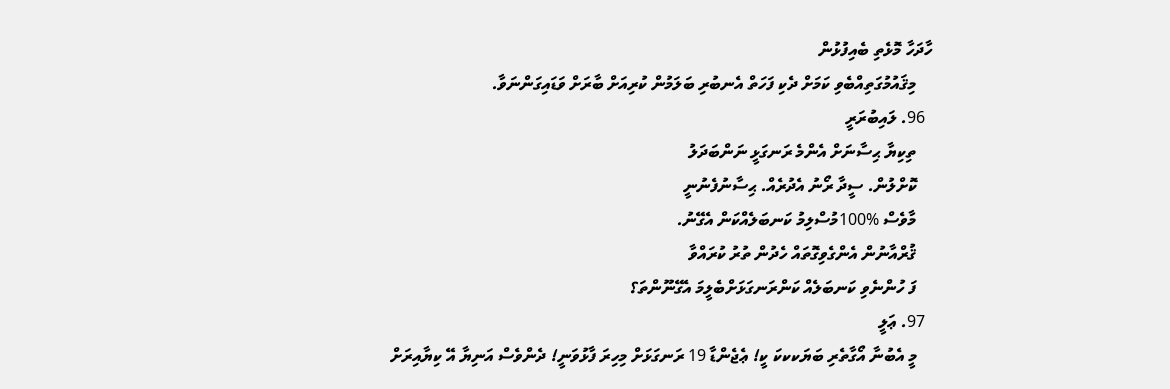ހާދަހާ މޮޅެތި ބެއިފުޅުން
    މިޤައުމުގަތިއްބެވި ކަމަށް ދެކި ފަހަތް އެނބުރި ބަލަމުން ކުރިއަށް ބާރަށް ވަޑައިގަންނަވާ.
  96. ލައިބުރަރީ
    ތިކިޔާ ޙިސާނަށް އެންމެ ރަނގަޅީ ނަންބަދަލު
    ކޮށްލުން. ސީދާ ރޯނު އެދުރެއް. ޙިސާނުފެނުނީ
    މާވެސް %100މުސްލިމު ކަނބަލެއްކަން އެގޭނު.
    ޤުރްއާނުން އެންގެވިގޮތައް ހެދުން ތުރު ކުރައްވާ
    ފަ ހުންނެވި ކަނބަލެއް ކަންރަނގަޅަށްބެލީމަ އެގޭނޫންތަ؟
  97. ޢަލީ
    މީ އެބުނާ އޯގާތެރި ބަޔަކކކަ ކީ! ޢެޖެންޑާ 19 ރަނގަޅަށް މިހިރަ ފާޅުވަނީ! ދެންވެސް އަނިޔާ އޭ ކިޔާއިރަށް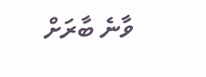ވާނެ ބާރަށް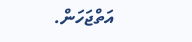އަތްޖަހަން.